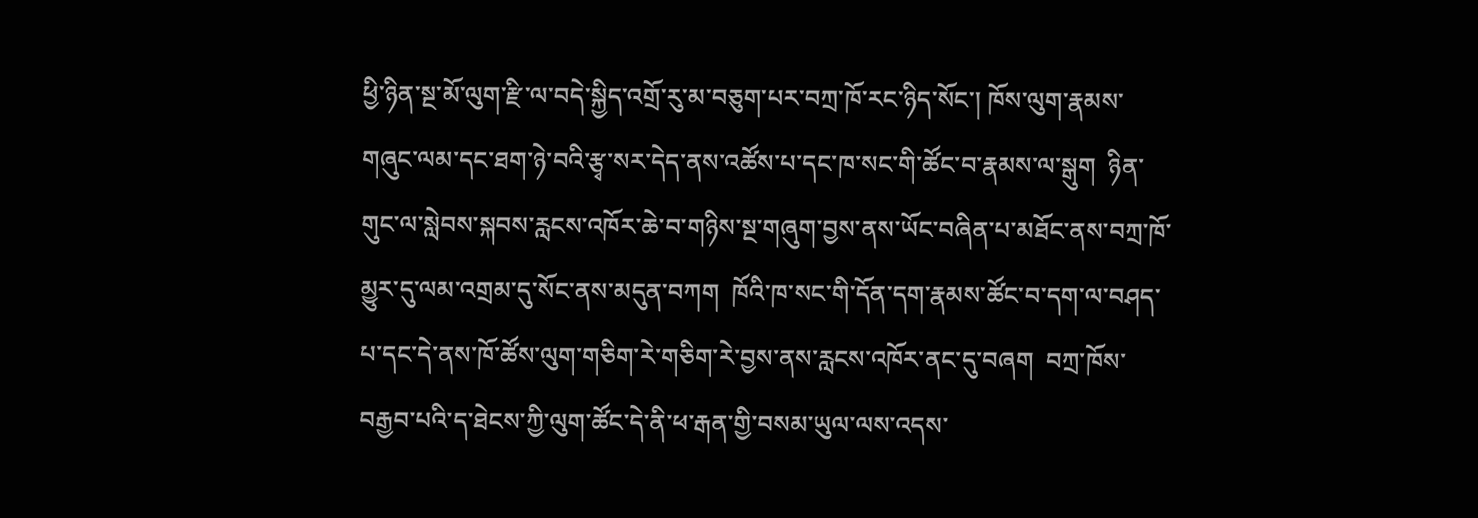ཕྱི་ཉིན་སྔ་མོ་ལུག་རྫི་ལ་བདེ་སྐྱིད་འགྲོ་རུ་མ་བཅུག་པར་བཀྲ་ཁོ་རང་ཉིད་སོང་། ཁོས་ལུག་རྣམས་གཞུང་ལམ་དང་ཐག་ཉེ་བའི་རྩྭ་སར་དེད་ནས་འཚོས་པ་དང་ཁ་སང་གི་ཚོང་བ་རྣམས་ལ་སྒུག  ཉིན་གུང་ལ་སླེབས་སྐབས་རླངས་འཁོར་ཆེ་བ་གཉིས་སྔ་གཞུག་བྱས་ནས་ཡོང་བཞིན་པ་མཐོང་ནས་བཀྲ་ཁོ་མྱུར་དུ་ལམ་འགྲམ་དུ་སོང་ནས་མདུན་བཀག  ཁོའི་ཁ་སང་གི་དོན་དག་རྣམས་ཚོང་བ་དག་ལ་བཤད་པ་དང་དེ་ནས་ཁོ་ཚོས་ལུག་གཅིག་རེ་གཅིག་རེ་བྱས་ནས་རླངས་འཁོར་ནང་དུ་བཞག  བཀྲ་ཁོས་བརྒྱབ་པའི་ད་ཐེངས་ཀྱི་ལུག་ཚོང་དེ་ནི་ཕ་རྒན་གྱི་བསམ་ཡུལ་ལས་འདས་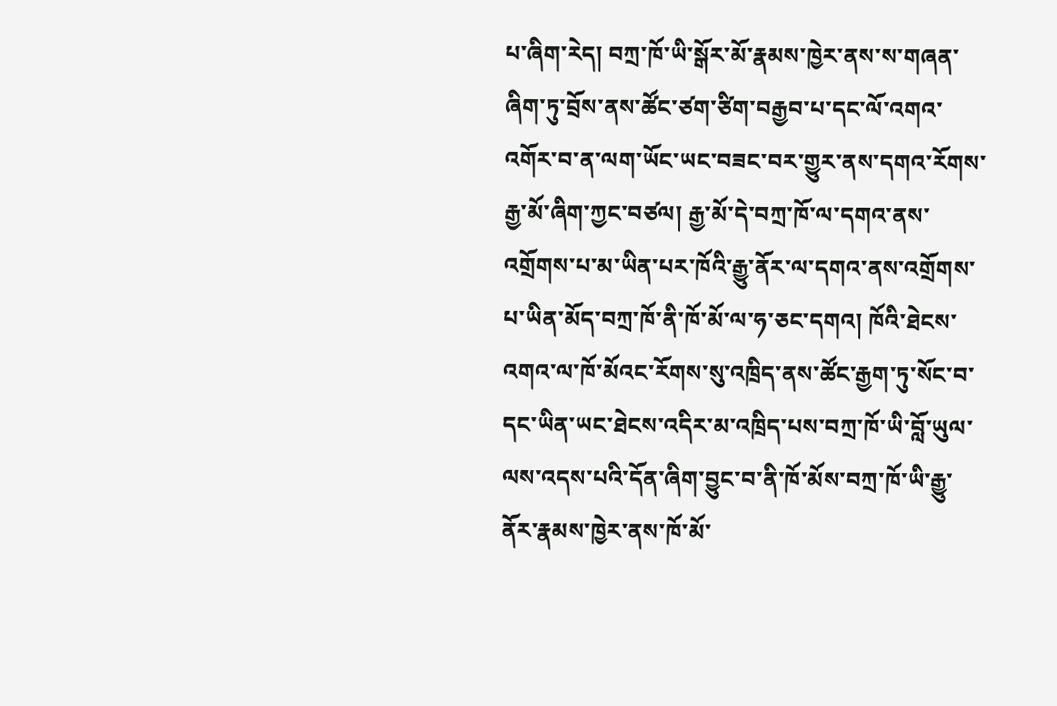པ་ཞིག་རེད། བཀྲ་ཁོ་ཡི་སྒོར་མོ་རྣམས་ཁྱེར་ནས་ས་གཞན་ཞིག་ཏུ་བྲོས་ནས་ཚོང་ཙག་ཙིག་བརྒྱབ་པ་དང་ལོ་འགའ་འགོར་བ་ན་ལག་ཡོང་ཡང་བཟང་བར་གྱུར་ནས་དགའ་རོགས་རྒྱ་མོ་ཞིག་ཀྱང་བཙལ། རྒྱ་མོ་དེ་བཀྲ་ཁོ་ལ་དགའ་ནས་འགྲོགས་པ་མ་ཡིན་པར་ཁོའི་རྒྱུ་ནོར་ལ་དགའ་ནས་འགྲོགས་པ་ཡིན་མོད་བཀྲ་ཁོ་ནི་ཁོ་མོ་ལ་ཧ་ཅང་དགའ། ཁོའི་ཐེངས་འགའ་ལ་ཁོ་མོའང་རོགས་སུ་འཁྲིད་ནས་ཚོང་རྒྱག་ཏུ་སོང་བ་དང་ཡིན་ཡང་ཐེངས་འདིར་མ་འཁྲིད་པས་བཀྲ་ཁོ་ཡི་བློ་ཡུལ་ལས་འདས་པའི་དོན་ཞིག་བྱུང་བ་ནི་ཁོ་མོས་བཀྲ་ཁོ་ཡི་རྒྱུ་ནོར་རྣམས་ཁྱེར་ནས་ཁོ་མོ་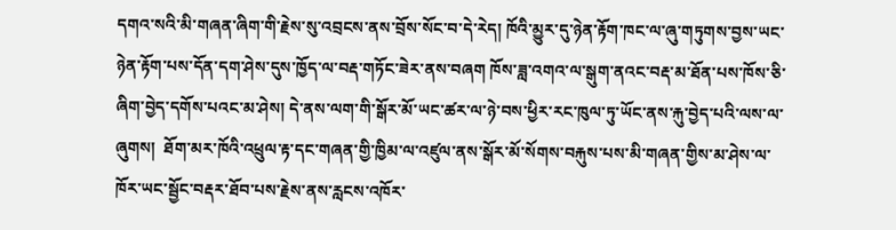དགའ་སའི་མི་གཞན་ཞིག་གི་རྗེས་སུ་འབྲངས་ནས་བྲོས་སོང་བ་དེ་རེད། ཁོའི་མྱུར་དུ་ཉེན་རྟོག་ཁང་ལ་ཞུ་གཏུགས་བྱས་ཡང་ཉེན་རྟོག་པས་དོན་དག་ཤེས་དུས་ཁྱོད་ལ་བརྡ་གཏོང་ཟེར་ནས་བཞག ཁོས་ཟླ་འགའ་ལ་སྒུག་ནའང་བརྡ་མ་ཐོན་པས་ཁོས་ཅི་ཞིག་བྱེད་དགོས་པའང་མ་ཤེས། དེ་ནས་ལག་གི་སྒོར་མོ་ཡང་ཚར་ལ་ཉེ་བས་ཕྱིར་རང་ཁུལ་ཏུ་ཡོང་ནས་རྐུ་བྱེད་པའི་ལས་ལ་ཞུགས།  ཐོག་མར་ཁོའི་འཕྲུལ་རྟ་དང་གཞན་གྱི་ཁྱིམ་ལ་འཛུལ་ནས་སྒོར་མོ་སོགས་བརྐུས་པས་མི་གཞན་གྱིས་མ་ཤེས་ལ་ཁོར་ཡང་སྦྱོང་བརྡར་ཐོབ་པས་རྗེས་ནས་རླངས་འཁོར་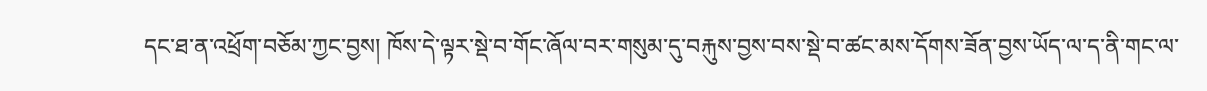དང་ཐ་ན་འཕྲོག་བཅོམ་ཀྱང་བྱས། ཁོས་དེ་ལྟར་སྡེ་བ་གོང་ཞོལ་བར་གསུམ་དུ་བརྐུས་བྱས་བས་སྡེ་བ་ཚང་མས་དོགས་ཟོན་བྱས་ཡོད་ལ་ད་ནི་གང་ལ་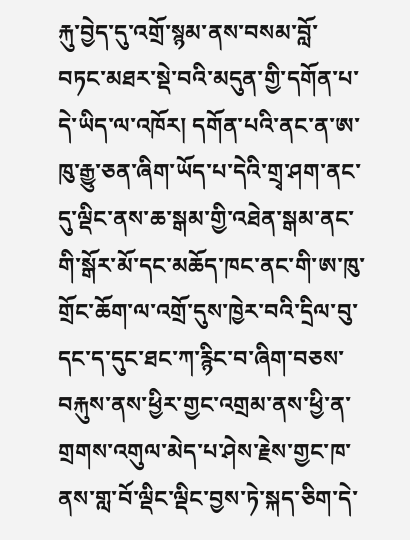རྐུ་བྱེད་དུ་འགྲོ་སྙམ་ནས་བསམ་བློ་བཏང་མཐར་སྡེ་བའི་མདུན་གྱི་དགོན་པ་དེ་ཡིད་ལ་འཁོར། དགོན་པའི་ནང་ན་ཨ་ཁུ་རྒྱུ་ཅན་ཞིག་ཡོད་པ་དེའི་གྲྭ་ཤག་ནང་དུ་ལྡིང་ནས་ཆ་སྒམ་གྱི་འཐེན་སྒམ་ནང་གི་སྒོར་མོ་དང་མཆོད་ཁང་ནང་གི་ཨ་ཁུ་གྲོང་ཆོག་ལ་འགྲོ་དུས་ཁྱེར་བའི་དྲིལ་བུ་དང་ད་དུང་ཐང་ཀ་རྙིང་བ་ཞིག་བཅས་བརྐུས་ནས་ཕྱིར་གྱང་འགྲམ་ནས་ཕྱི་ན་གྲགས་འགུལ་མེད་པ་ཤེས་རྗེས་གྱང་ཁ་ནས་གླ་བོ་ལྡིང་ལྡིང་བྱས་ཏེ་སྐད་ཅིག་དེ་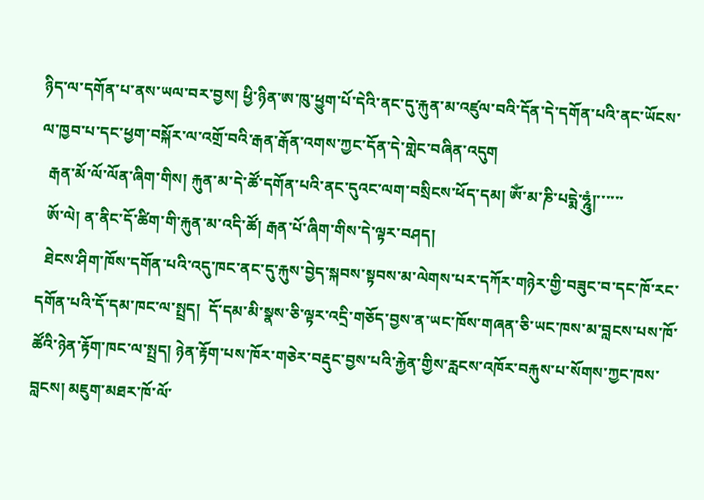ཉིད་ལ་དགོན་པ་ནས་ཡལ་བར་བྱས། ཕྱི་ཉིན་ཨ་ཁུ་ཕྱུག་པོ་དེའི་ནང་དུ་རྐུན་མ་འཛུལ་བའི་དོན་དེ་དགོན་པའི་ནང་ཡོངས་ལ་ཁྱབ་པ་དང་ཕྱག་བསྐོར་ལ་འགྲོ་བའི་རྒན་རྒོན་འགས་ཀྱང་དོན་དེ་གླེང་བཞིན་འདུག
  རྒན་མོ་ལོ་ལོན་ཞིག་གིས། རྐུན་མ་དེ་ཚོ་དགོན་པའི་ནང་དུའང་ལག་བསྲིངས་ཕོད་དམ། ཨོཾ་མ་ཎི་པདྨེ་ཧྰུཾ།་་་་་་
  ཨོ་ལེ། ན་ནིང་དོ་ཚིག་གི་རྐུན་མ་འདི་ཚོ། རྒན་པོ་ཞིག་གིས་དེ་ལྟར་བཤད།
  ཐེངས་ཤིག་ཁོས་དགོན་པའི་འདུ་ཁང་ནང་དུ་རྐུས་བྱེད་སྐབས་སྟབས་མ་ལེགས་པར་དཀོར་གཉེར་གྱི་བཟུང་བ་དང་ཁོ་རང་དགོན་པའི་དོ་དམ་ཁང་ལ་སྤྲད།  དོ་དམ་མི་སྣས་ཅི་ལྟར་འདྲི་གཅོད་བྱས་ན་ཡང་ཁོས་གཞན་ཅི་ཡང་ཁས་མ་བླངས་པས་ཁོ་ཚོའི་ཉེན་རྟོག་ཁང་ལ་སྤྲད། ཉེན་རྟོག་པས་ཁོར་གཅེར་བརྡུང་བྱས་པའི་རྐྱེན་གྱིས་རླངས་འཁོར་བརྐུས་པ་སོགས་ཀྱང་ཁས་བླངས། མཇུག་མཐར་ཁོ་ལོ་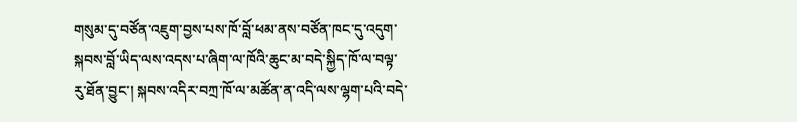གསུམ་དུ་བཙོན་འཇུག་བྱས་པས་ཁོ་བློ་ཕམ་ནས་བཙོན་ཁང་དུ་འདུག་སྐབས་བློ་ཡིད་ལས་འདས་པ་ཞིག་ལ་ཁོའི་ཆུང་མ་བདེ་སྐྱིད་ཁོ་ལ་བལྟ་རུ་ཐོན་བྱུང་། སྐབས་འདིར་བཀྲ་ཁོ་ལ་མཚོན་ན་འདི་ལས་ལྷག་པའི་བདེ་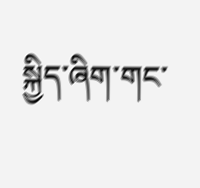སྐྱིད་ཞིག་གང་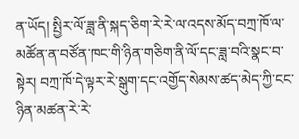ན་ཡོད། སྤྱིར་ལོ་ཟླ་ནི་སྐད་ཅིག་རེ་རེ་ལ་འདས་མོད་བཀྲ་ཁོ་ལ་མཚོན་ན་བཙོན་ཁང་གི་ཉིན་གཅིག་ནི་ལོ་དང་ཟླ་བའི་སྣང་བ་སྟེར། བཀྲ་ཁོ་དེ་ལྟར་རེ་སྒུག་དང་འགྱོད་སེམས་ཚད་མེད་ཀྱི་ངང་ཉིན་མཚན་རེ་རེ་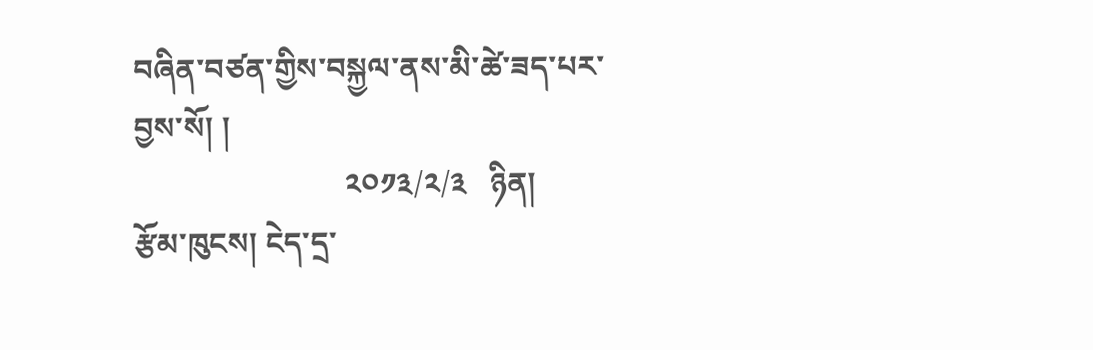བཞིན་བཙན་གྱིས་བསྐྱལ་ནས་མི་ཚེ་ཟད་པར་བྱས་སོ། །
                           ༢༠༡༣/༢/༣   ཉིན།
རྩོམ་ཁུངས། ངེད་དྲ་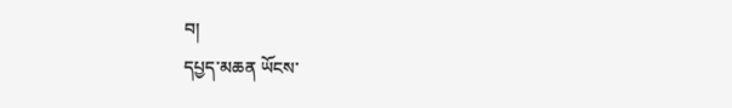བ།
དཔྱད་མཆན ཡོངས་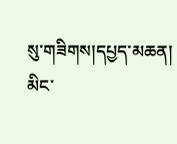སུ་གཟིགས།དཔྱད་མཆན།
མིང་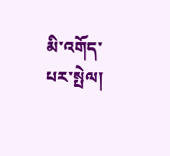མི་འགོད་པར་སྤེལ།